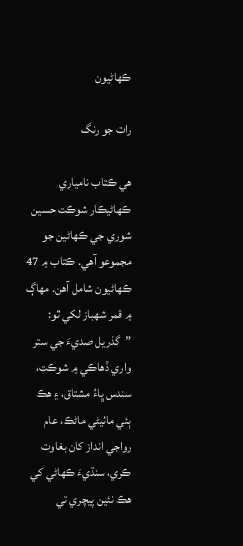ڪھاڻيون

رات جو رنگ

ھي ڪتاب نامياري ڪھاڻيڪار شوڪت حسين شوري جي ڪھاڻين جو مجموعو آھي. ڪتاب ۾ 47 ڪھاڻيون شامل آھن. مھاڳ ۾ قمر شھباز لکي ٿو:
”گذريل صديءَ جي ستر واري ڏھاڪي ۾ شوڪت، سندس ڀاءُ مشتاق، ۽ ھڪ ٻئي ماٺيڻي ماڻڪ، عام رواجي انداز کان بغاوت ڪري، سنڌيءَ ڪھاڻي کي ھڪ نئين پيچري تي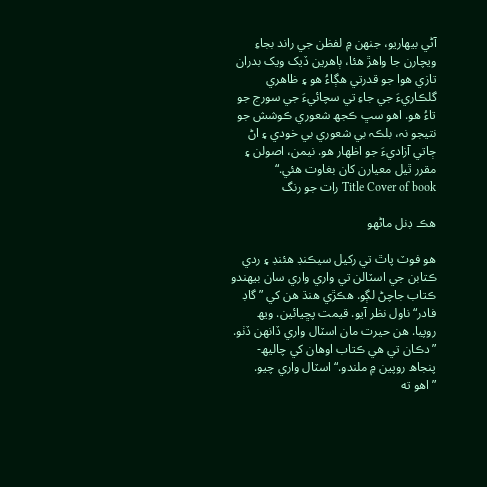آڻي بيھاريو، جنھن ۾ لفظن جي راند بجاءِ ويچارن جا واھڙ ھئا، ٻاھرين ڏيک ويک بدران تازي ھوا جو قدرتي ھڳاءُ ھو ۽ ظاھري گلڪاريءَ جي جاءِ تي سچائيءَ جي سورج جو تاءُ ھو. اھو سڀ ڪجھ شعوري ڪوشش جو نتيجو نہ، بلڪہ بي شعوري بي خودي ۽ اڻ ڄاتي آزاديءَ جو اظھار ھو. نيمن، اصولن ۽ مقرر ٿيل معيارن کان بغاوت ھئي.“
Title Cover of book رات جو رنگ

ھڪ ڊنل ماڻھو

ھو فوٽ پاٿ تي رکيل سيڪنڊ ھئنڊ ۽ ردي ڪتابن جي اسٽالن تي واري واري سان بيھندو ڪتاب جاچڻ لڳو. ھڪڙي ھنڌ ھن کي ” گاڊ فادر“ ناول نظر آيو. قيمت پڇيائين. ويھ روپيا. ھن حيرت مان اسٽال واري ڏانهن ڏٺو.
”دڪان تي ھي ڪتاب اوھان کي چاليھ-پنجاھ روپين ۾ ملندو.“ اسٽال واري چيو.
”اھو ته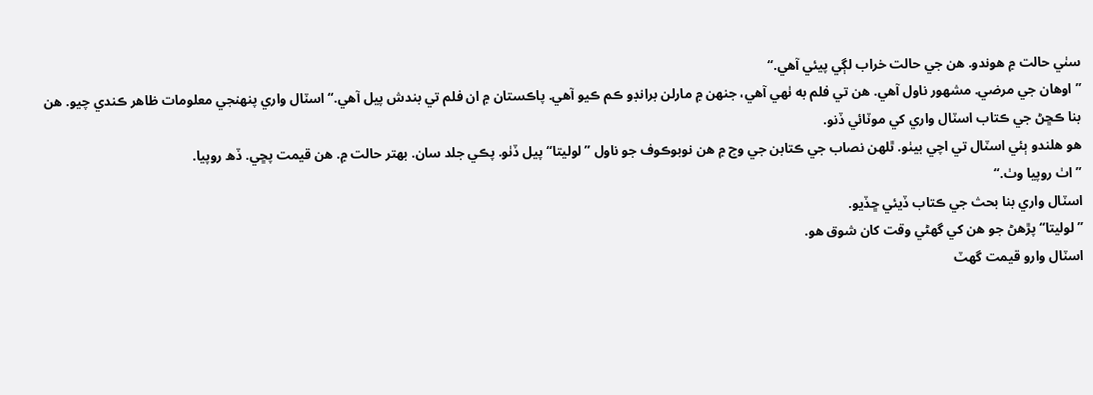سٺي حالت ۾ ھوندو. ھن جي حالت خراب لڳي پيئي آھي.“
”اوھان جي مرضي. مشھور ناول آھي. ھن تي فلم به ٺھي آھي، جنهن ۾ مارلن برانڊو ڪم ڪيو آھي. پاڪستان ۾ ان فلم تي بندش پيل آھي.“ اسٽال واري پنهنجي معلومات ظاھر ڪندي چيو. ھن بنا ڪڇڻ جي ڪتاب اسٽال واري کي موٽائي ڏنو.
ھو ھلندو ٻئي اسٽال تي اچي بيٺو. ٿلھن نصاب جي ڪتابن جي وچ ۾ ھن نوبوڪوف جو ناول ”لوليتا“ پيل ڏٺو. پڪي جلد سان. بهتر حالت ۾. ھن قيمت پڇي. ڏھ روپيا.
”اٺ روپيا وٺ.“
اسٽال واري بنا بحث جي ڪتاب ڏيئي ڇڏيو.
”لوليتا“ پڙھڻ جو ھن کي گھڻي وقت کان شوق ھو.
اسٽال وارو قيمت گھٽ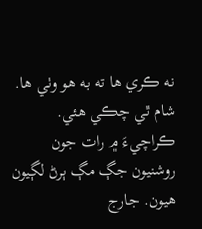نه ڪري ھا ته به ھو وٺي ھا.
شام ٿي چڪي ھئي. ڪراچيءَ ۾ رات جون روشنيون جڳ مڳ ٻرڻ لڳيون ھيون. جارج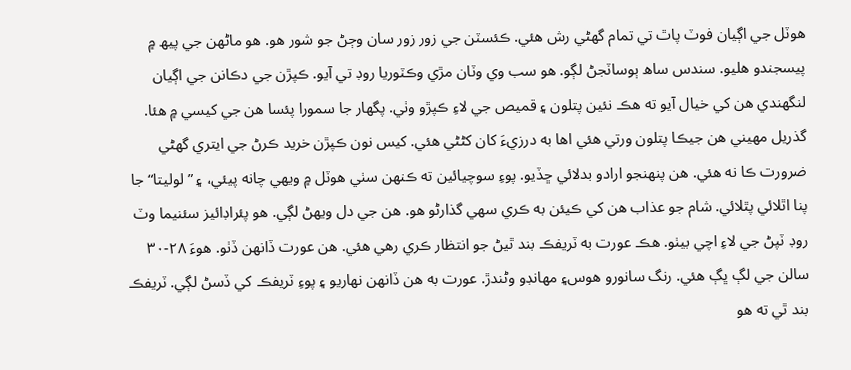ھوٽل جي اڳيان فوٽ پاٿ تي تمام گھڻي رش ھئي. ڪئسٽن جي زور زور سان وڄڻ جو شور ھو. ھو ماڻھن جي پيھ ۾ پيسجندو ھليو. سندس ساھ ٻوساٽجڻ لڳو. ھو سب وي وٽان مڙي وڪٽوريا روڊ تي آيو. ڪپڙن جي دڪانن جي اڳيان لنگھندي ھن کي خيال آيو ته ھڪ نئين پتلون ۽ قميص جي لاءِ ڪپڙو وٺي. پگھار جا سمورا پئسا ھن جي کيسي ۾ ھئا. گذريل مھيني ھن جيڪا پتلون ورتي ھئي اھا به درزيءَ کان کڻڻي ھئي. کيس نون ڪپڙن خريد ڪرڻ جي ايتري گھڻي ضرورت ڪا نه ھئي. ھن پنهنجو ارادو بدلائي ڇڏيو. پوءِ سوچيائين ته ڪنهن سٺي ھوٽل ۾ ويھي چانه پيئي، ۽ ”لوليتا“ جا پنا اٿلائي پٿلائي. شام جو عذاب ھن کي ڪيئن به ڪري سھي گذارڻو ھو. ھن جي دل ويھڻ لڳي. ھو پئراڊائيز سئنيما وٽ روڊ ٽپڻ جي لاءِ اچي بيٺو. ھڪ عورت به ٽريفڪ بند ٿيڻ جو انتظار ڪري رھي ھئي. ھن عورت ڏانهن ڏٺو. ھوءَ ٢٨-٣٠ سالن جي لڳ ڀڳ ھئي. رنگ سانورو ھوس۽ مھانڊو وڻندڙ. عورت به ھن ڏانهن نهاريو ۽ پوءِ ٽريفڪ کي ڏسڻ لڳي. ٽريفڪ بند ٿي ته ھو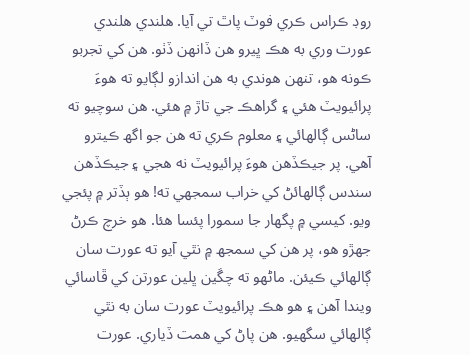روڊ ڪراس ڪري فوٽ پاٿ تي آيا. ھلندي ھلندي عورت وري به ھڪ ڀيرو ھن ڏانهن ڏٺو. ھن کي تجربو ڪونه ھو، تنهن ھوندي به ھن اندازو لڳايو ته ھوءَ پرائيويٽ ھئي ۽ گراھڪ جي تاڙ ۾ ھئي. ھن سوچيو ته ساڻس ڳالھائي ۽ معلوم ڪري ته ھن جو اگھ ڪيترو آھي. پر جيڪڏھن ھوءَ پرائيويٽ نه ھجي ۽ جيڪڏھن سندس ڳالھائڻ کي خراب سمجھي ته! ھو ٻڏتر ۾ پئجي ويو. کيسي ۾ پگھار جا سمورا پئسا ھئا. ھو خرچ ڪرڻ جھڙو ھو، پر ھن کي سمجھ ۾ نٿي آيو ته عورت سان ڳالھائي ڪيئن. ماڻھو ته چڱين ڀلين عورتن کي ڦاسائي ويندا آھن ۽ ھو ھڪ پرائيويٽ عورت سان به نٿي ڳالھائي سگهيو. ھن پاڻ کي ھمت ڏياري. عورت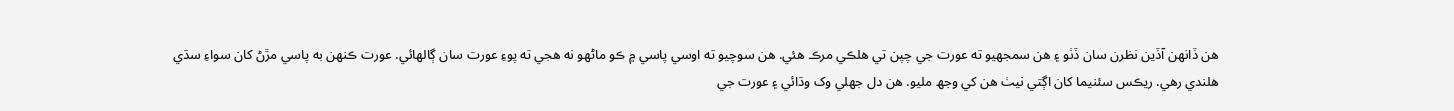ھن ڏانهن آڏين نظرن سان ڏٺو ۽ ھن سمجھيو ته عورت جي چپن تي ھلڪي مرڪ ھئي. ھن سوچيو ته اوسي پاسي ۾ ڪو ماڻھو نه ھجي ته پوءِ عورت سان ڳالھائي. عورت ڪنهن به پاسي مڙڻ کان سواءِ سڌي ھلندي رھي. ريڪس سئنيما کان اڳتي نيٺ ھن کي وجھ مليو. ھن دل جھلي وک وڌائي ۽ عورت جي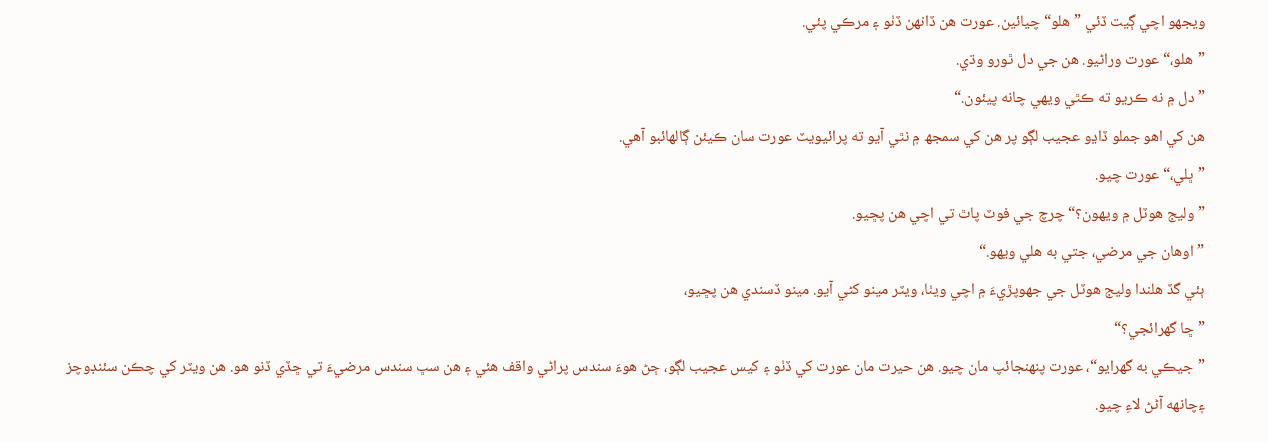ويجھو اچي ڳيت ڏئي ”ھلو“ چيائين. عورت ھن ڏانهن ڏٺو ۽ مرڪي پئي.
”ھلو،“ عورت وراڻيو. ھن جي دل ٿورو وڌي.
”دل ۾ نه ڪريو ته ڪٿي ويھي چانه پيئون.“
ھن کي اھو جملو ڏاڍو عجيب لڳو پر ھن کي سمجھ ۾ نٿي آيو ته پرائيويٽ عورت سان ڪيئن ڳالھائبو آھي.
”ڀلي،“ عورت چيو.
”وليج ھوٽل ۾ ويھون؟“ چرچ جي فوٽ پاٿ تي اچي ھن پڇيو.
”اوھان جي مرضي، جتي به ھلي ويھو.“
ٻئي گڏ ھلندا وليج ھوٽل جي جھوپڙيءَ ۾ اچي ويٺا، ويٽر مينو کڻي آيو. مينو ڏسندي ھن پڇيو،
” ڇا گهرائجي؟“
”جيڪي به گهرايو“، عورت پنهنجائپ مان چيو. ھن حيرت مان عورت کي ڏٺو ۽ کيس عجيب لڳو، ڄڻ ھوءَ سندس پراڻي واقف ھئي ۽ ھن سڀ سندس مرضيءَ تي ڇڏي ڏنو ھو. ھن ويٽر کي چڪن سئنڊوچز ۽چانھه آڻڻ لاءِ چيو.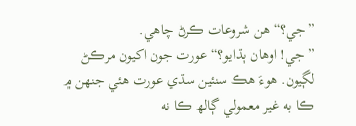”جي؟“ ھن شروعات ڪرڻ چاھي.
”جي! اوھان ٻڌايو؟“ عورت جون اکيون مرڪڻ لڳيون. ھوءَ ھڪ سنئين سڌي عورت ھئي جنهن ۾ ڪا به غير معمولي ڳالھ ڪا نه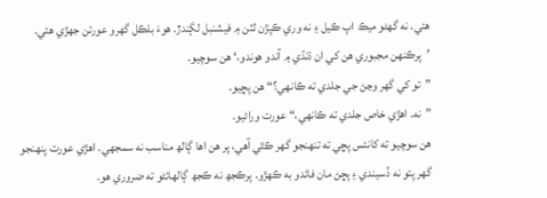ھئي. نه گھڻو ميڪ اپ ڪيل ۽ نه وري ڪپڙن لٽن ۾ فيشنبل لڳندڙ. ھوءَ بلڪل گهرو عورتن جھڙي ھئي. ’پرڪنهن مجبوري ھن کي ان ڌنڌي ۾ آندو ھوندو،‘ ھن سوچيو.
”تو کي گهر وڃڻ جي جلدي ته ڪانهي؟“ ھن پڇيو.
”نه. اھڙي خاص جلدي ته ڪانهي،“ عورت وراڻيو.
ھن سوچيو ته کانئس پڇي ته تنهنجو گهر ڪٿي آھي، پر ھن اھا ڳالھ مناسب نه سمجھي. اھڙي عورت پنهنجو گهر پتو نه ڏسيندي ۽ پڇڻ مان فائدو به ڪھڙو. پرڪجھ نه ڪجھ ڳالھائڻو ته ضروري ھو.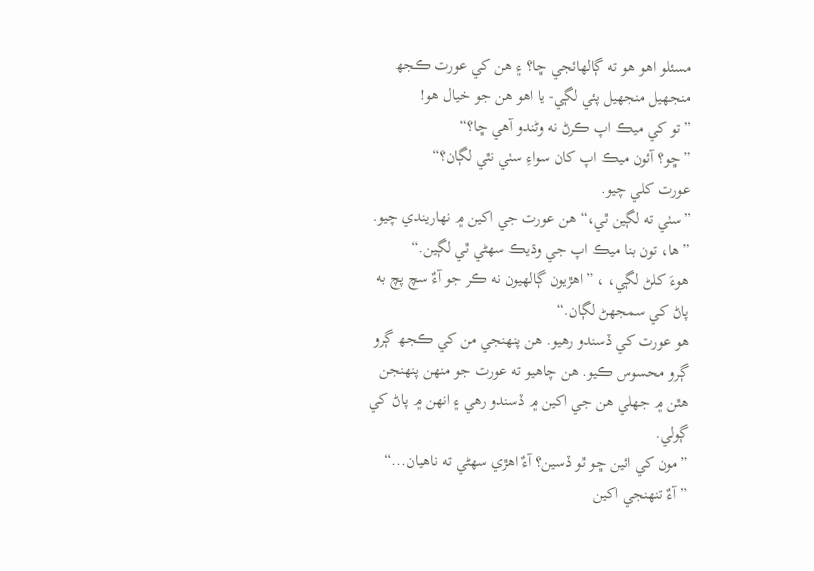مسئلو اھو ھو ته ڳالھائجي ڇا؟ ۽ ھن کي عورت ڪجھ منجھيل منجھيل پئي لڳي- يا اھو ھن جو خيال ھو!
”تو کي ميڪ اپ ڪرڻ نه وڻندو آھي ڇا؟“
”ڇو؟ آئون ميڪ اپ کان سواءِ سٺي نٿي لڳان؟“
عورت کلي چيو.
”سٺي ته لڳين ٿي،“ ھن عورت جي اکين ۾ نهاريندي چيو.
”ھا، تون بنا ميڪ اپ جي وڌيڪ سھڻي ٿي لڳين.“
ھوءَ کلڻ لڳي، ، ”اھڙيون ڳالھيون نه ڪر جو آءٌ سچ پچ به پاڻ کي سمجھڻ لڳان.“
ھو عورت کي ڏسندو رھيو. ھن پنهنجي من کي ڪجھ ڳرو ڳرو محسوس ڪيو. ھن چاھيو ته عورت جو منهن پنهنجن ھٿن ۾ جھلي ھن جي اکين ۾ ڏسندو رھي ۽ انهن ۾ پاڻ کي ڳولي.
”مون کي ائين ڇو ٿو ڏسين؟ آءٌ اھڙي سھڻي ته ناھيان...“
”آءٌ تنهنجي اکين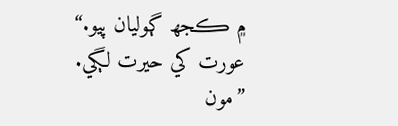۾ ڪجھ ڳوليان پيو.“
عورت کي حيرت لڳي.
”مون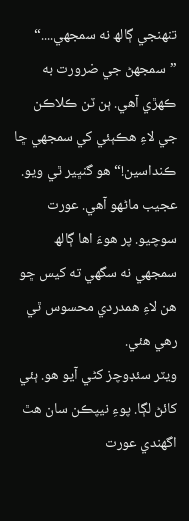تنهنجي ڳالھ نه سمجھي....“
”سمجھڻ جي ضرورت به ڪھڙي آھي. ٻن ٽن ڪلاڪن جي لاءِ ھڪٻئي کي سمجھي ڇا ڪنداسين!“ ھو گنڀير ٿي ويو.
عجيب ماڻھو آھي. عورت سوچيو. پر ھوءَ اھا ڳالھ سمجھي نه سگهي ته کيس ڇو ھن لاءِ ھمدردي محسوس ٿي رھي ھئي.
ويٽر سئڊوچز کڻي آيو ھو. ٻئي کائڻ لڳا. پوءِ نيپڪن سان ھٿ اگھندي عورت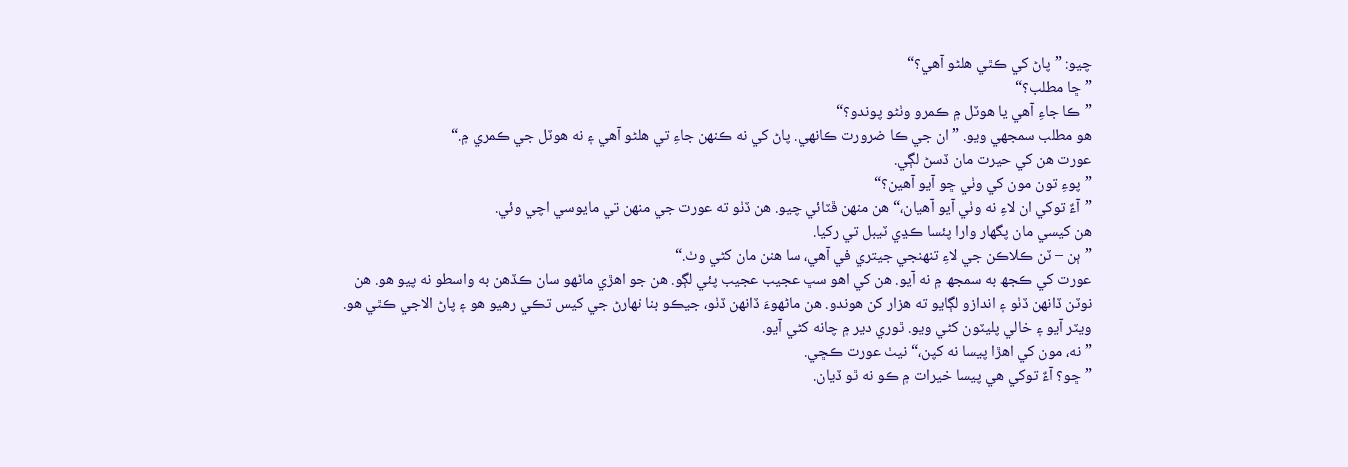چيو: ”پاڻ کي ڪٿي ھلڻو آھي؟“
”ڇا مطلب؟“
”ڪا جاءِ آھي يا ھوٽل ۾ ڪمرو وٺڻو پوندو؟“
ھو مطلب سمجھي ويو. ”ان جي ڪا ضرورت ڪانهي. پاڻ کي نه ڪنهن جاءِ تي ھلڻو آھي ۽ نه ھوٽل جي ڪمري ۾.“
عورت ھن کي حيرت مان ڏسڻ لڳي.
”پوءِ تون مون کي وٺي ڇو آيو آھين؟“
”آءٌ توکي ان لاءِ نه وٺي آيو آھيان،“ ھن منهن ڦٽائي چيو. ھن ڏٺو ته عورت جي منهن تي مايوسي اچي وئي.
ھن کيسي مان پگھار وارا پئسا ڪڍي ٽيبل تي رکيا.
”ٻن – ٽن ڪلاڪن جي لاءِ تنهنجي جيتري في آھي، سا ھنن مان کڻي وٺ.“
عورت کي ڪجھ به سمجھ ۾ نه آيو. ھن کي اھو سڀ عجيب عجيب پئي لڳو. ھن جو اھڙي ماڻھو سان ڪڏھن به واسطو نه پيو ھو. ھن نوٽن ڏانهن ڏٺو ۽ اندازو لڳايو ته ھزار کن ھوندو. ھن ماڻھوءَ ڏانهن ڏٺو، جيڪو بنا نهارڻ جي کيس تڪي رھيو ھو ۽ پاڻ الاجي ڪٿي ھو. ويٽر آيو ۽ خالي پليٽون کڻي ويو. ٿوري دير ۾ چانه کڻي آيو.
”نه، مون کي اھڙا پيسا نه کپن،“ نيٺ عورت ڪڇي.
”ڇو؟ آءٌ توکي ھي پيسا خيرات ۾ ڪو نه ٿو ڏيان.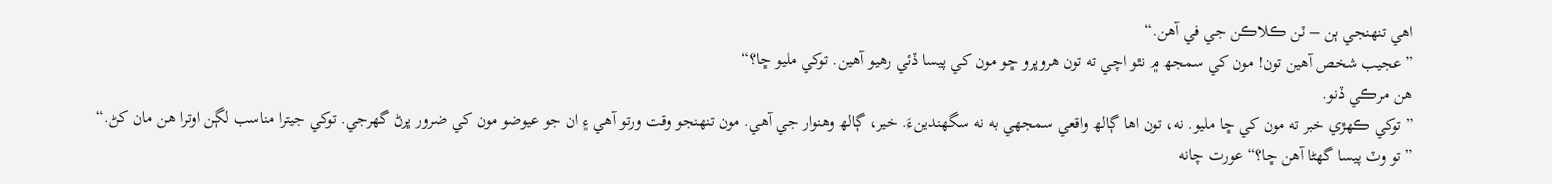اھي تنهنجي ٻن – ٽن ڪلاڪن جي في آھن.“
”عجيب شخص آھين تون! مون کي سمجھ ۾ نٿو اچي ته تون ھروڀرو ڇو مون کي پيسا ڏئي رھيو آھين. توکي مليو ڇا؟“
ھن مرڪي ڏنو.
”توکي ڪھڙي خبر ته مون کي ڇا مليو. نه، تون اھا ڳالھ واقعي سمجھي به نه سگهندينءَ. خير، ڳالھ وھنوار جي آھي. مون تنهنجو وقت ورتو آھي ۽ ان جو عيوضو مون کي ضرور ڀرڻ گهرجي. توکي جيترا مناسب لڳن اوترا ھن مان کڻ.“
”تو وٽ پيسا گھڻا آھن ڇا؟“ عورت چانه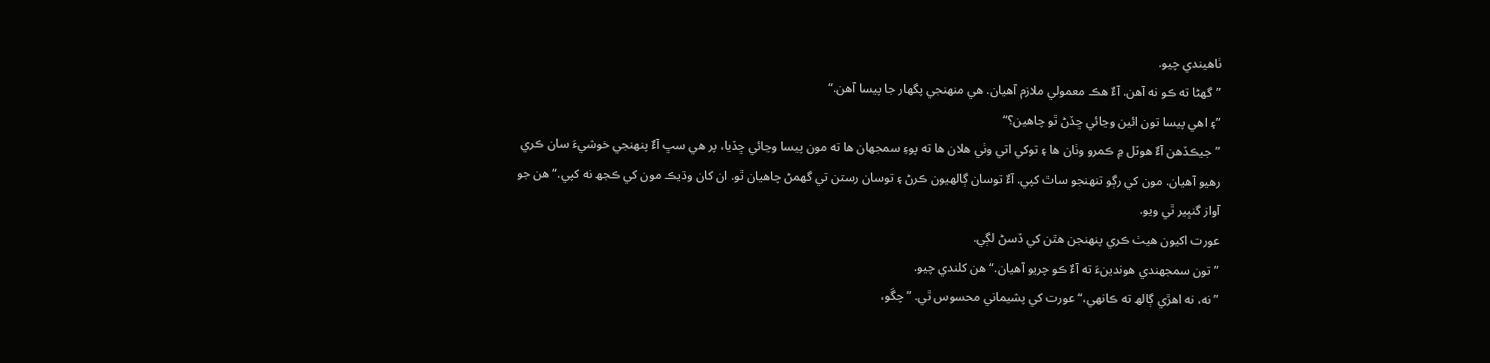ٺاھيندي چيو.
”گھڻا ته ڪو نه آھن. آءٌ ھڪ معمولي ملازم آھيان. ھي منهنجي پگھار جا پيسا آھن.“
”۽ اھي پيسا تون ائين وڃائي ڇڏڻ ٿو چاھين؟“
”جيڪڏھن آءٌ ھوٽل ۾ ڪمرو وٺان ھا ۽ توکي اتي وٺي ھلان ھا ته پوءِ سمجھان ھا ته مون پيسا وڃائي ڇڏيا، پر ھي سڀ آءٌ پنهنجي خوشيءَ سان ڪري رھيو آھيان. مون کي رڳو تنهنجو ساٿ کپي. آءٌ توسان ڳالھيون ڪرڻ ۽ توسان رستن تي گھمڻ چاھيان ٿو. ان کان وڌيڪ مون کي ڪجھ نه کپي.“ ھن جو آواز گنڀير ٿي ويو.
عورت اکيون ھيٺ ڪري پنهنجن ھٿن کي ڏسڻ لڳي.
”تون سمجھندي ھوندينءَ ته آءٌ ڪو چريو آھيان.“ ھن کلندي چيو.
”نه، نه اھڙي ڳالھ ته ڪانهي،“ عورت کي پشيماني محسوس ٿي. ”چڱو،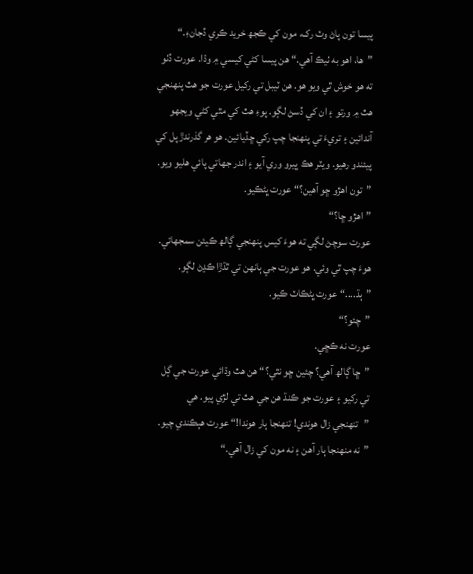پيسا تون پاڻ وٽ رک، مون کي ڪجھ خريد ڪري ڏجانءِ.“
”ھا، اھو به ٺيڪ آھي.“ ھن پيسا کڻي کيسي ۾ وڌا. عورت ڏٺو ته ھو خوش ٿي ويو ھو. ھن ٽيبل تي رکيل عورت جو ھٿ پنهنجي ھٿ ۾ ورتو ۽ ان کي ڏسڻ لڳو. پوءِ ھٿ کي مٿي کڻي ويجھو آندائين ۽ تريءَ تي پنهنجا چپ رکي ڇڏيائين. ھو ھر گذرندڙ پل کي پيئندو رھيو. ويٽر ھڪ ڀيرو وري آيو ۽ اندر جھاتي پائي ھليو ويو.
”تون اھڙو ڇو آھين؟“ عورت ڀڻڪيو.
”اھڙو ڇا؟“
عورت سوچڻ لڳي ته ھوءَ کيس پنهنجي ڳالھ ڪيئن سمجھائي. ھوءَ چپ ٿي وئي. ھو عورت جي ٻانهن تي ٿڌڙا ڪڍڻ لڳو.
”ٻڌ....“ عورت ڀڻڪاٽ ڪيو.
”چئو؟“
عورت نه ڪڇي.
”ڇا ڳالھ آھي؟ چئين ڇو نٿي؟“ ھن ھٿ وڌائي عورت جي ڳل تي رکيو ۽ عورت جو ڪنڌ ھن جي ھٿ تي لڙي پيو. ھي
”تنهنجي زال ھوندي! تنهنجا ٻار ھوندا!“ عورت ھٻڪندي چيو.
”نه منهنجا ٻار آھن ۽ نه مون کي زال آھي.“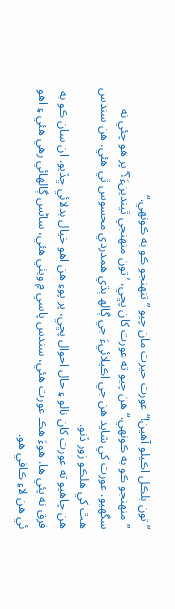”تون بلڪل اڪيلو آھين!“ عورت حيرت مان چيو ”تنهنجو ڪو به ڪونهي.“
”منهنجو ڪو به ڪونهي.“ ھن چيو ته عورت کان پڇي، ’تون منهنجي ٿيندينءَ؟‘پر ھو چئي نه سگهيو. عورت کي شايد هن جي اڪيلائيءَ جي ڳالھ ٻڌي ھمدردي محسوس ٿي ھئي. ھن سندس ھٿ کي ھلڪو زور ڏنو.
ھن چاھيو ته عورت کان نالو ۽ حال احوال پڇي، پر پوءِ ھن اھو خيال بدلائي ڇڏيو. ان سان ڪو به فرق نه پئي ھا. ھوءَ ھڪ عورت ھئي، سندس پاسي ۾ ويٺي ھئي، ساڻس ڳالھائي رھي ھئي ۽ اھو ئي ھن لاءِ ڪافي ھو.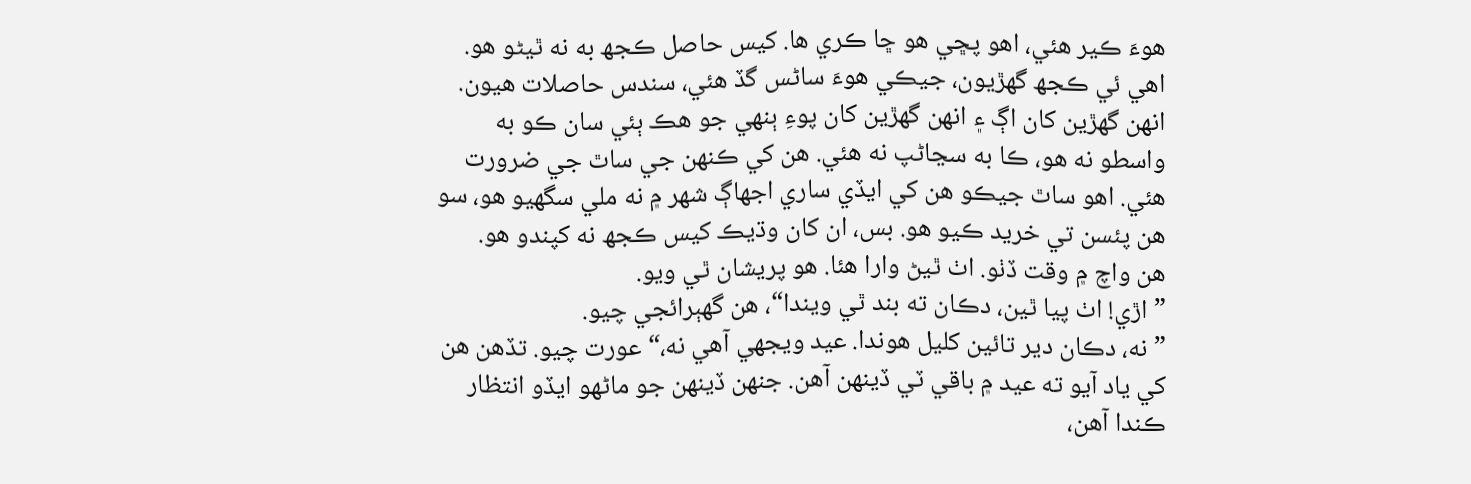ھوءَ ڪير ھئي، اھو پڇي ھو ڇا ڪري ھا. کيس حاصل ڪجھ به نه ٿيڻو ھو. اھي ئي ڪجھ گھڙيون، جيڪي ھوءَ ساڻس گڏ ھئي، سندس حاصلات ھيون. انهن گھڙين کان اڳ ۽ انهن گھڙين کان پوءِ ٻنهي جو ھڪ ٻئي سان ڪو به واسطو نه ھو، ڪا به سڃاڻپ نه ھئي. ھن کي ڪنهن جي ساٿ جي ضرورت ھئي. اھو ساٿ جيڪو ھن کي ايڏي ساري اجھاڳ شھر ۾ نه ملي سگهيو ھو، سو ھن پئسن تي خريد ڪيو ھو. بس، ان کان وڌيڪ کيس ڪجھ نه کپندو ھو.
ھن واچ ۾ وقت ڏٺو. اٺ ٿيڻ وارا ھئا. ھو پريشان ٿي ويو.
”اڙي! اٺ پيا ٿين، دڪان ته بند ٿي ويندا“، ھن گھٻرائجي چيو.
”نه، دڪان دير تائين کليل ھوندا. عيد ويجھي آھي نه،“ عورت چيو. تڏھن ھن کي ياد آيو ته عيد ۾ باقي ٽي ڏينهن آھن. جنهن ڏينهن جو ماڻھو ايڏو انتظار ڪندا آھن،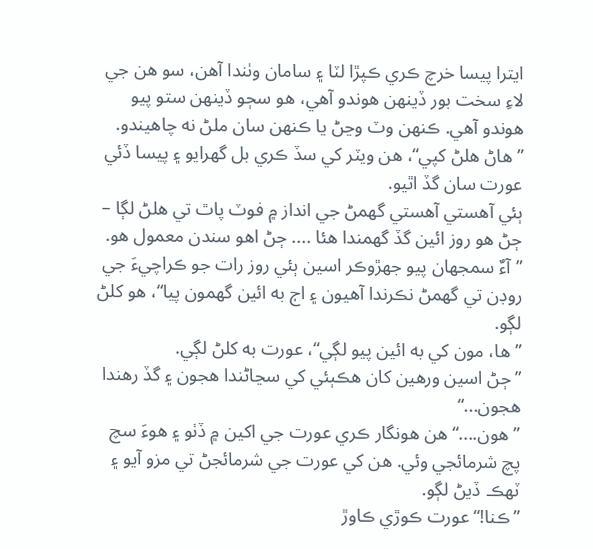ايترا پيسا خرچ ڪري ڪپڙا لٽا ۽ سامان وٺندا آھن، سو ھن جي لاءِ سخت بور ڏينهن ھوندو آھي، ھو سڄو ڏينهن ستو پيو ھوندو آھي. ڪنهن وٽ وڃڻ يا ڪنهن سان ملڻ نه چاھيندو.
” ھاڻ ھلڻ کپي“، ھن ويٽر کي سڏ ڪري بل گهرايو ۽ پيسا ڏئي عورت سان گڏ اٿيو.
ٻئي آھستي آھستي گھمڻ جي انداز ۾ فوٽ پاٿ تي ھلڻ لڳا – ڄڻ ھو روز ائين گڏ گھمندا ھئا .... ڄڻ اھو سندن معمول ھو.
”آءٌ سمجھان پيو جھڙوڪر اسين ٻئي روز رات جو ڪراچيءَ جي روڊن تي گھمڻ نڪرندا آھيون ۽ اڄ به ائين گھمون پيا“، ھو کلڻ لڳو.
”ھا، مون کي به ائين پيو لڳي“، عورت به کلڻ لڳي.
”ڄڻ اسين ورھين کان ھڪٻئي کي سڃاڻندا ھجون ۽ گڏ رھندا ھجون...“
”ھون....“ ھن ھونگار ڪري عورت جي اکين ۾ ڏٺو ۽ ھوءَ سچ پچ شرمائجي وئي. ھن کي عورت جي شرمائجڻ تي مزو آيو ۽ ٽھڪ ڏيڻ لڳو.
”ڪنا!“ عورت ڪوڙي ڪاوڙ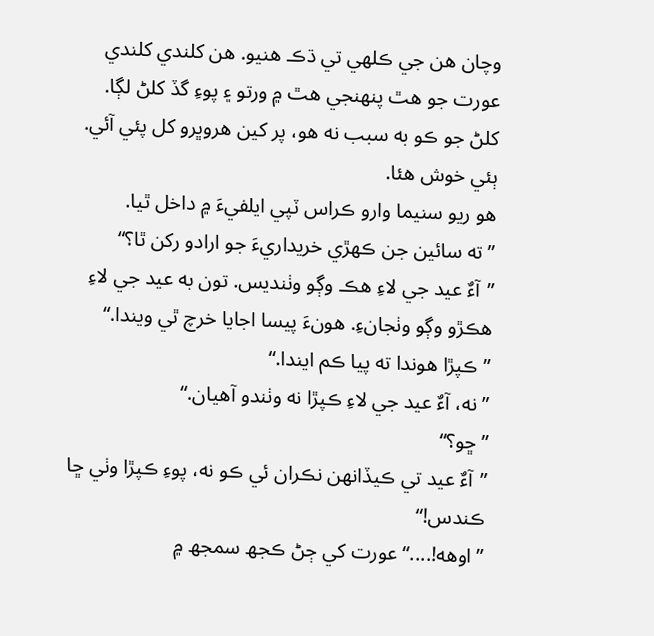وچان ھن جي ڪلھي تي ڌڪ ھنيو. ھن کلندي کلندي عورت جو ھٿ پنهنجي ھٿ ۾ ورتو ۽ پوءِ گڏ کلڻ لڳا. کلڻ جو ڪو به سبب نه ھو، پر کين ھروڀرو کل پئي آئي. ٻئي خوش ھئا.
ھو ريو سنيما وارو ڪراس ٽپي ايلفيءَ ۾ داخل ٿيا.
”ته سائين جن ڪھڙي خريداريءَ جو ارادو رکن ٿا؟“
”آءٌ عيد جي لاءِ ھڪ وڳو وٺنديس. تون به عيد جي لاءِ ھڪڙو وڳو وٺجانءِ. ھونءَ پيسا اجايا خرچ ٿي ويندا.“
”ڪپڙا ھوندا ته پيا ڪم ايندا.“
”نه، آءٌ عيد جي لاءِ ڪپڙا نه وٺندو آھيان.“
”ڇو؟“
”آءٌ عيد تي ڪيڏانهن نڪران ئي ڪو نه، پوءِ ڪپڙا وٺي ڇا ڪندس!“
”اوهه!....“ عورت کي ڄڻ ڪجھ سمجھ ۾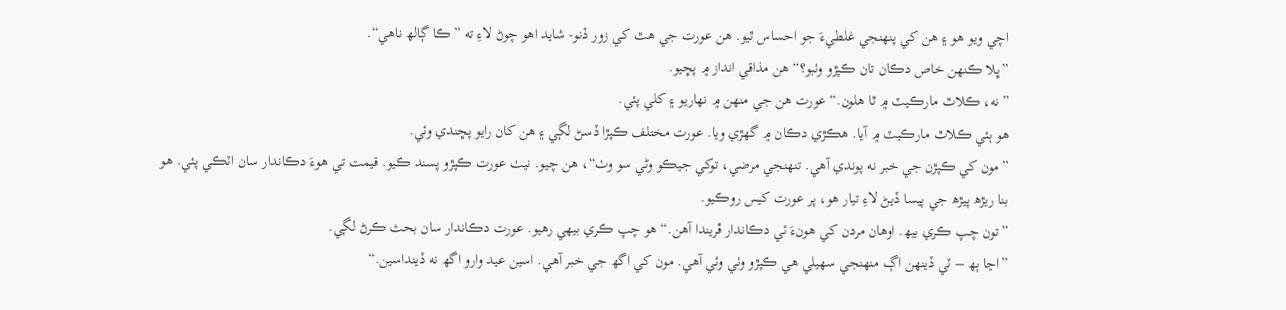اچي ويو ھو ۽ ھن کي پنهنجي غلطيءَ جو احساس ٿيو. ھن عورت جي ھٿ کي زور ڏنو- شايد اھو چوڻ لاءِ ته ”ڪا ڳالھ ناھي“.
”ڀلا ڪنهن خاص دڪان تان ڪپڙو وٺبو؟“ ھن مذاقي انداز ۾ پڇيو.
”نه، ڪلاٿ مارڪيٽ ۾ ٿا ھلون.“ عورت ھن جي منهن ۾ نهاريو ۽ کلي پئي.
ھو ٻئي ڪلاٿ مارڪيٽ ۾ آيا. ھڪڙي دڪان ۾ گھڙي ويا. عورت مختلف ڪپڙا ڏسڻ لڳي ۽ ھن کان رايو پڇندي وئي.
”مون کي ڪپڙن جي خبر نه پوندي آھي. تنهنجي مرضي، توکي جيڪو وڻي سو وٺ“، ھن چيو. نيٺ عورت ڪپڙو پسند ڪيو. قيمت تي ھوءَ دڪاندار سان اٽڪي پئي. ھو بنا ريڙھ پيڙھ جي پيسا ڏيڻ لاءِ تيار ھو، پر عورت کيس روڪيو.
”تون چپ ڪري بيھ. اوھان مردن کي ھونءَ ئي دڪاندار ڦريندا آھن.“ ھو چپ ڪري بيھي رھيو. عورت دڪاندار سان بحث ڪرڻ لڳي.
”اڃا ٻھ – ٽي ڏينهن اڳ منهنجي سھيلي ھي ڪپڙو وٺي وئي آھي. مون کي اگھ جي خبر آھي. اسين عيد وارو اگھ نه ڏينداسين.“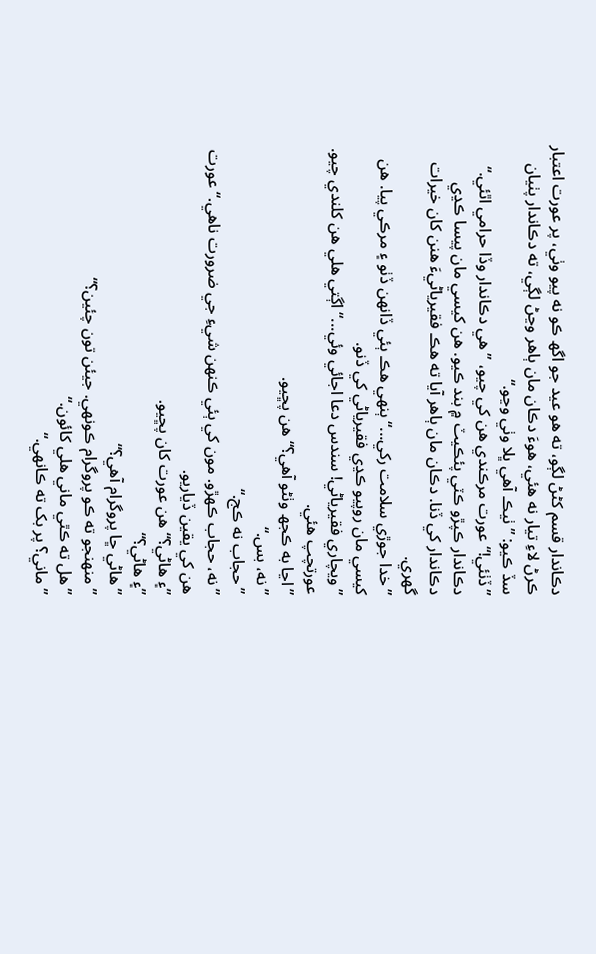دڪاندار قسم کڻڻ لڳو، ته ھو عيد جو اگھ ڪو نه پيو وٺي، پر عورت اعتبار ڪرڻ لاءِ تيار نه ھئي، ھوءَ دڪان مان ٻاھر وڃڻ لڳي، ته دڪاندار پٺيان سڏ ڪيو: ”ٺيڪ آھي ڀلا وٺي وڃو.“
”ڏٺئي!“ عورت مرڪندي ھن کي چيو، ”ھي دڪاندار وڏا حرامي اٿئي.“
دڪاندار ڪپڙو ڪٽي پئڪيٽ ۾ بند ڪيو. ھن کيسي مان پيسا ڪڍي دڪاندار کي ڏنا. دڪان مان ٻاھر آيا ته ھڪ فقيرياڻيءَ ھنن کان خيرات گهري.
”خدا جوڙي سلامت رکي...“ ٻنهي ھڪ ٻئي ڏانهن ڏٺو ۽ مرڪي پيا. ھن کيسي مان روپيو ڪڍي فقيرياڻي کي ڏنو.
”ويچاري فقيرياڻي! سندس دعا اجائي وئي...“ اڳتي ھلي هن کلندي چيو. عورتچپ ھئي.
”اڃا به ڪجھ وٺڻو آھي؟“ ھن پڇيو.
”نه، بس.“
” حجاب نه ڪج.“
”نه، حجاب ڪھڙو. مون کي ٻئي ڪنهن شيءِ جي ضرورت ناھي.“ عورت ھن کي يقين ڏياريو.
”۽ ھاڻي؟“ ھن عورت کان پڇيو.
”۽ ھاڻي؟“
”ھاڻي ڇا پروگرام آھي؟“
”منهنجو ته ڪو پروگرام ڪونهي. جيئن تون چئين؟“
”ھل ته ڪٿي ماني ھلي کائون.“
”ماني؟ پر بک ته ڪانهي.“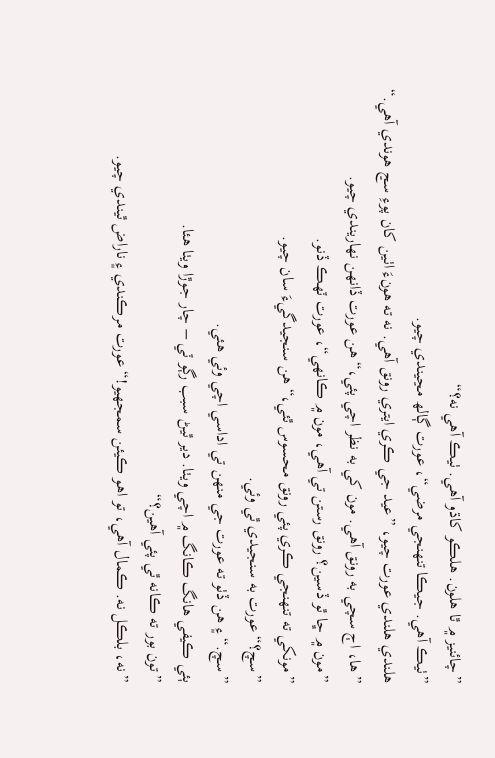”چائنيز ۾ ٿا ھلون. ھلڪو کاڌو آھي. ٺيڪ آھي نه؟“
”ٺيڪ آھي. جيڪا تنهنجي مرضي“، عورت ڳالھ مڃيندي چيو.
ھلندي ھلندي عورت چيو، ”عيد جي ڪري ايتري رونق آھي. نه ته ھونءَ اٺين کان پوءِ سڃ ھوندي آھي.“
”ھا، اڄ سچي به رونق آھي. مون کي به نظر اچي پئي،“ ھن عورت ڏانهن نهاريندي چيو.
”مون ۾ ڇا ٿو ڏسين؟ رونق رستن تي آھي، مون ۾ ڪانهي“، عورت ٽھڪ ڏنو.
”مونکي ته تنهنجي ڪري پئي رونق محسوس ٿئي،“ ھن سنجيدگيءَ سان چيو.
”سچ؟“ عورت به سنجيدي ٿي وئي.
”سچ.“ ۽ ھن ڏٺو ته عورت جي منهن تي اداسي اچي وئي ھئي.
ٻئي ڪيفي ھانگ ڪانگ ۾ اچي ويٺا. دير ٿيڻ سبب رڳو ٽي – چار جوڙا ويٺا ھئا.
”تون بور ته ڪانه ٿي پئي آھين؟“
”نه، بلڪل نه. ڪمال آھي، تو اھو ڪيئن سمجھيو!“ عورت مرڪندي ۽ ناراض ٿيندي چيو.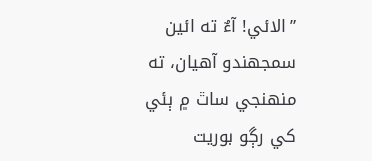”الائي! آءٌ ته ائين سمجھندو آھيان، ته منهنجي ساٿ ۾ ٻئي کي رڳو بوريت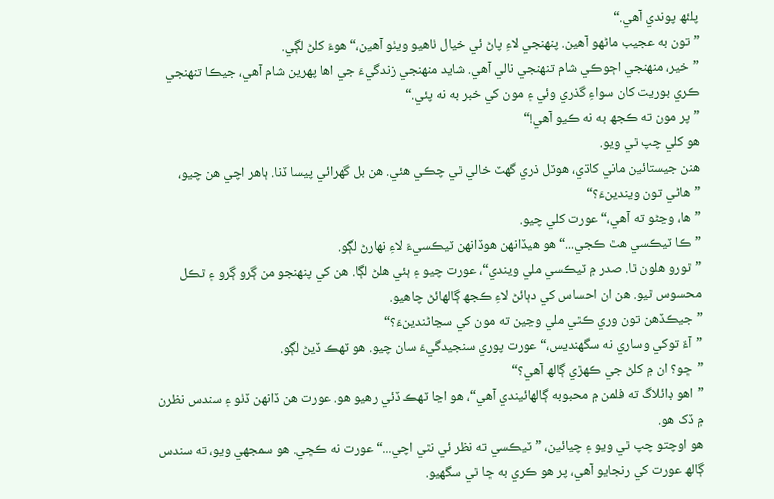پلئھ پوندي آھي.“
”تون به عجيب ماڻھو آھين. پنهنجي لاءِ پاڻ ئي خيال ٺاھيو ويٺو آھين،“ ھوءَ کلڻ لڳي.
”خير، منهنجي اڄوڪي شام تنهنجي نالي آھي. شايد منهنجي زندگيءَ جي اھا پھرين شام آھي، جيڪا تنهنجي ڪري بوريت کان سواءِ گذري وئي ۽ مون کي خبر به نه پئي.“
”پر مون ته ڪجھ به نه ڪيو آھي!“
ھو کلي چپ ٿي ويو.
ھنن جيستائين ماني کاڌي، ھوٽل ذري گھٽ خالي ٿي چڪي ھئي. ھن بل گهرائي پيسا ڏنا. ٻاھر اچي ھن چيو، ”ھاڻي تون ويندينءَ؟“
”ھا، وڃڻو ته آھي،“ عورت کلي چيو.
”ڪا ٽيڪسي ھٿ ڪجي...“ ھو ھيڏانهن ھوڏانهن ٽيڪسيءَ لاءِ نهارڻ لڳو.
”ٿورو ھلون ٿا. صدر ۾ ٽيڪسي ملي ويندي“، عورت چيو ۽ ٻئي ھلڻ لڳا. ھن کي پنهنجو من ڳرو ڳرو ۽ ٿڪل محسوس ٿيو. ھن ان احساس کي دٻائڻ لاءِ ڪجھ ڳالھائڻ چاھيو.
”جيڪڏھن تون وري ڪٿي ملي وڃين ته مون کي سڃاڻندينءَ؟“
”آءٌ توکي وساري نه سگهنديس،“ عورت پوري سنجيدگيءَ سان چيو. ھو ٽھڪ ڏيڻ لڳو.
”ڇو؟ ان ۾ کلڻ جي ڪھڙي ڳالھ آھي؟“
”اھو ڊائلاگ ته فلمن ۾ محبوبه ڳالھائيندي آھي“، ھو اڃا ٽھڪ ڏئي رھيو ھو. عورت ھن ڏانهن ڏٺو ۽ سندس نظرن ۾ ڏک ھو.
ھو اوچتو چپ ٿي ويو ۽ چيائين، ”ٽيڪسي ته نظر ئي نٿي اچي...“ عورت نه ڪڇي. ھو سمجھي ويو، ته سندس ڳالھ عورت کي رنجايو آھي، پر ھو ڪري به ڇا ٿي سگهيو.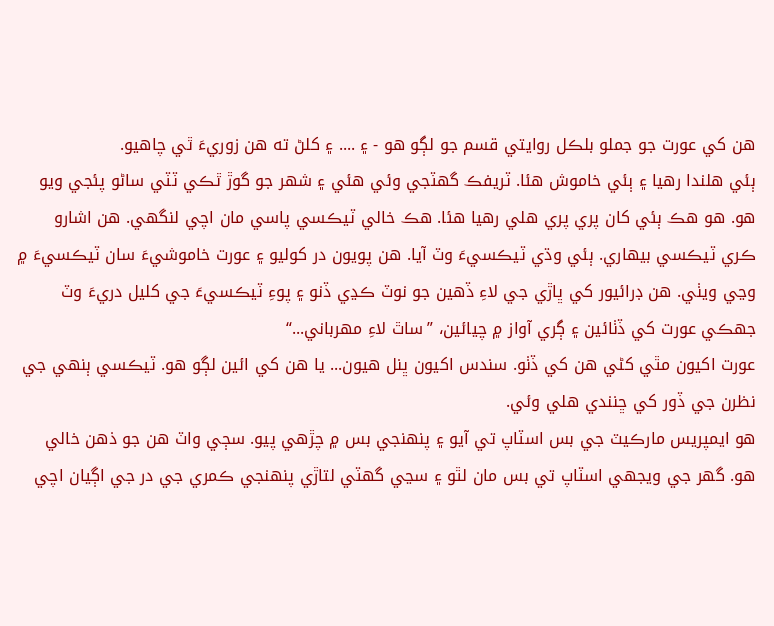ھن کي عورت جو جملو بلڪل روايتي قسم جو لڳو ھو - ۽ .... ۽ کلڻ ته ھن زوريءَ ٿي چاھيو.
ٻئي ھلندا رھيا ۽ ٻئي خاموش ھئا. ٽريفڪ گھٽجي وئي ھئي ۽ شھر جو گوڙ ٿڪي ٽٽي ساڻو پئجي ويو ھو. ھو ھڪ ٻئي کان پري پري ھلي رھيا ھئا. ھڪ خالي ٽيڪسي پاسي مان اچي لنگھي. ھن اشارو ڪري ٽيڪسي بيھاري. ٻئي وڌي ٽيڪسيءَ وٽ آيا. ھن پويون در کوليو ۽ عورت خاموشيءَ سان ٽيڪسيءَ ۾ وڃي ويٺي. ھن ڊرائيور کي ڀاڙي جي لاءِ ڏھين جو نوٽ ڪڍي ڏنو ۽ پوءِ ٽيڪسيءَ جي کليل دريءَ وٽ جھڪي عورت کي ڏٺائين ۽ ڳري آواز ۾ چيائين، ”ساٿ لاءِ مھرباني...“
عورت اکيون مٿي کڻي ھن کي ڏٺو. سندس اکيون ڀنل ھيون... يا ھن کي ائين لڳو ھو. ٽيڪسي ٻنهي جي نظرن جي ڏور کي ڇنندي ھلي وئي.
ھو ايمپريس مارڪيٽ جي بس اسٽاپ تي آيو ۽ پنهنجي بس ۾ چڙھي پيو. سڄي واٽ ھن جو ذھن خالي ھو. گهر جي ويجھي اسٽاپ تي بس مان لٿو ۽ سڃي گھٽي لتاڙي پنهنجي ڪمري جي در جي اڳيان اچي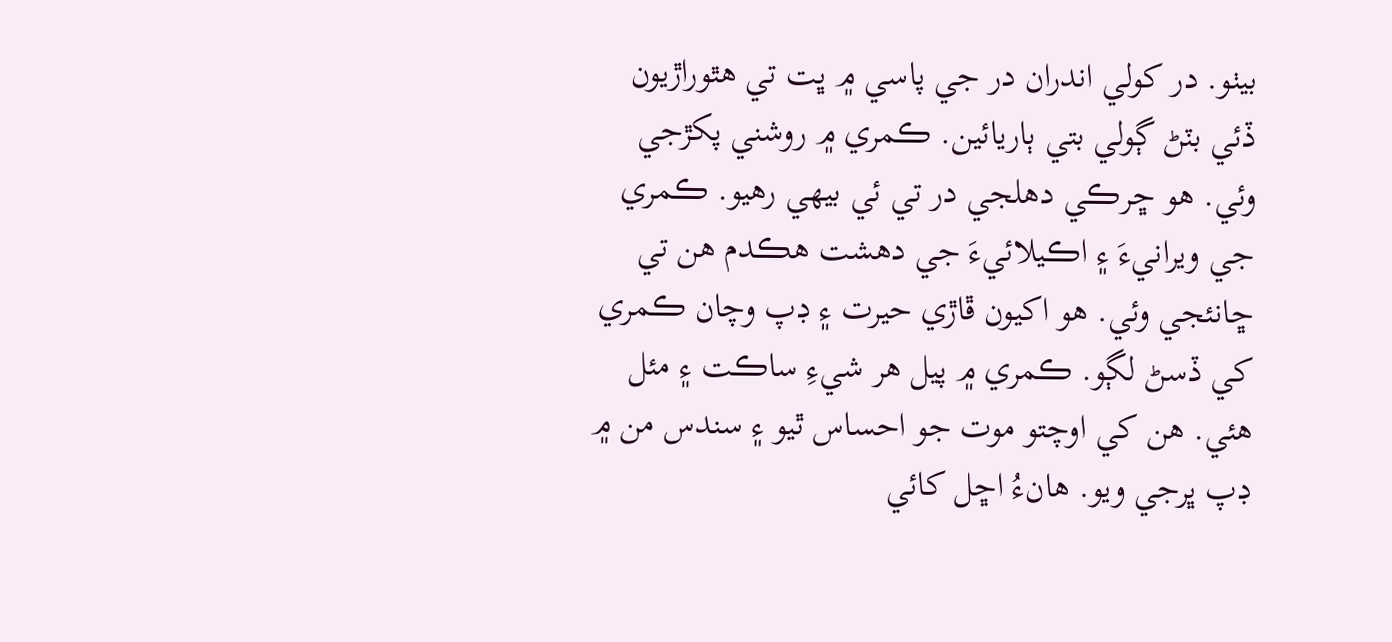بيٺو. در کولي اندران در جي پاسي ۾ ڀت تي ھٿوراڙيون ڏئي بٽڻ ڳولي بتي ٻاريائين. ڪمري ۾ روشني پکڙجي وئي. ھو ڇرڪي دھلجي در تي ئي بيھي رھيو. ڪمري جي ويرانيءَ ۽ اڪيلائيءَ جي دھشت ھڪدم ھن تي ڇانئجي وئي. ھو اکيون ڦاڙي حيرت ۽ ڊپ وچان ڪمري کي ڏسڻ لڳو. ڪمري ۾ پيل ھر شيءِ ساڪت ۽ مئل ھئي. ھن کي اوچتو موت جو احساس ٿيو ۽ سندس من ۾ ڊپ ڀرجي ويو. ھانءُ اڇل کائي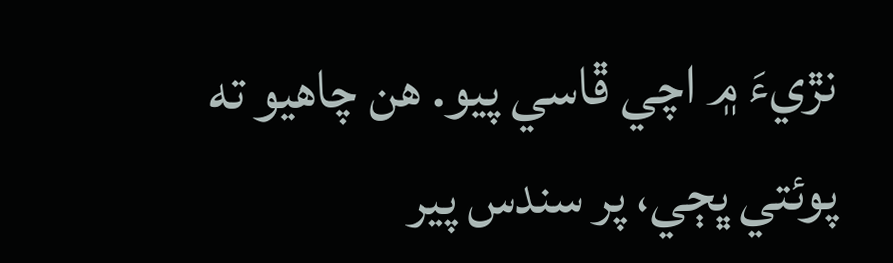نڙيءَ ۾ اچي ڦاسي پيو. ھن چاھيو ته پوئتي ڀڄي، پر سندس پير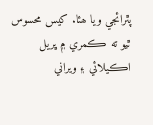پٿرائجي ويا ھئا. کيس محسوس ٿيو ته ڪمري ۾ ڀريل اڪيلائي ۽ ويراني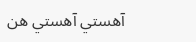آھستي آھستي ھن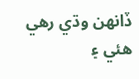ڏانهن وڌي رھي ھئي ۽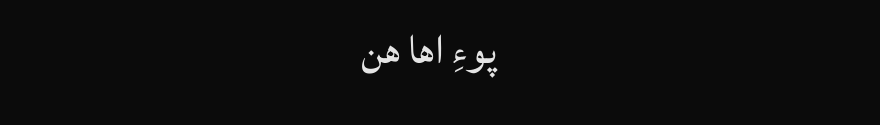پوءِ اھا ھن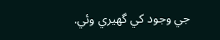جي وجود کي گھيري وئي.